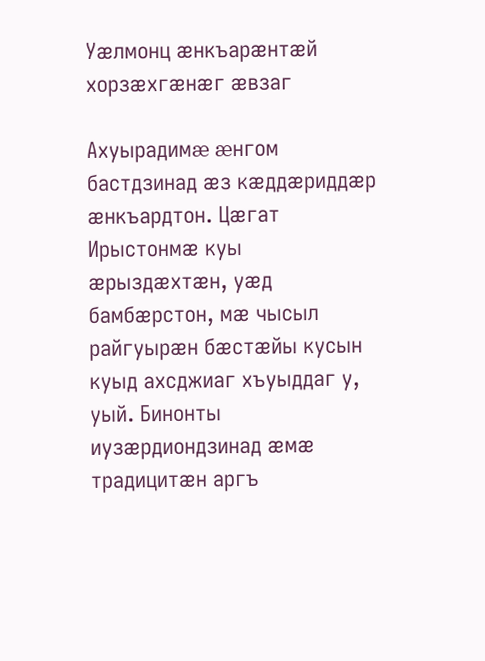Уæлмонц æнкъарæнтæй хорзæхгæнæг æвзаг

Ахуырадимæ æнгом бастдзинад æз кæддæриддæр æнкъардтон. Цæгат Ирыстонмæ куы æрыздæхтæн, уæд бамбæрстон, мæ чысыл райгуырæн бæстæйы кусын куыд ахсджиаг хъуыддаг у, уый. Бинонты иузæрдиондзинад æмæ традицитæн аргъ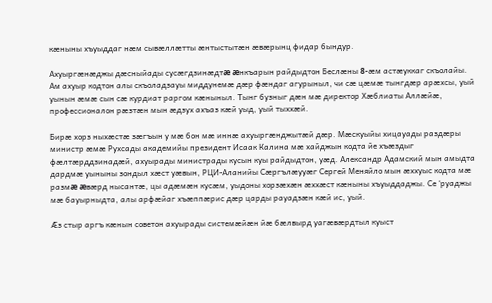кæныны хъуыддаг нæм сывæллæтты æнтыстытæн æвæрынц фидар бындур.

Ахуыргæнæджы дæсныйады сусæгдзинæдтæ æнкъарын райдыдтон Беслæны 8-æм астæуккаг скъолайы. Ам ахуыр кодтон алы скъоладзауы миддунемæ дæр фæндаг агурыныл, чи сæ цæмæ тынгдæр арæхсы, уый уынын æмæ сын сæ курдиат раргом кæныныл. Тынг бузныг дæн мæ директор Хæблиаты Аллæйæ, профессионалон рæзтæн мын æдзух ахъаз кæй уыд, уый тыххæй.

Бирæ хорз ныхæстæ зæгъын у мæ бон мæ иннæ ахуыргæнджытæй дæр. Мæскуыйы хицауады раздæры министр æмæ Рухсады академийы президент Исаак Калина мæ хайджын кодта йе хъæздыг фæлтæрддзинадæй, ахуырады министрады кусын куы райдыдтон, уæд. Александр Адамский мын амыдта дардмæ уыныны зондыл хæст уæвын, РЦИ-Аланийы Сæргълæууæг Сергей Меняйло мын æххуыс кодта мæ размæ æвæрд нысантæ, цы адæмæн кусæм, уыдоны хорзæхæн æххæст кæныны хъуыддаджы. Се ‘руаджы мæ бауырныдта, алы арфæйаг хъæппæрис дæр царды рауадзæн кæй ис, уый.

Æз стыр аргъ кæнын советон ахуырады системæйæн йæ бæлвырд уагæвæрдтыл куыст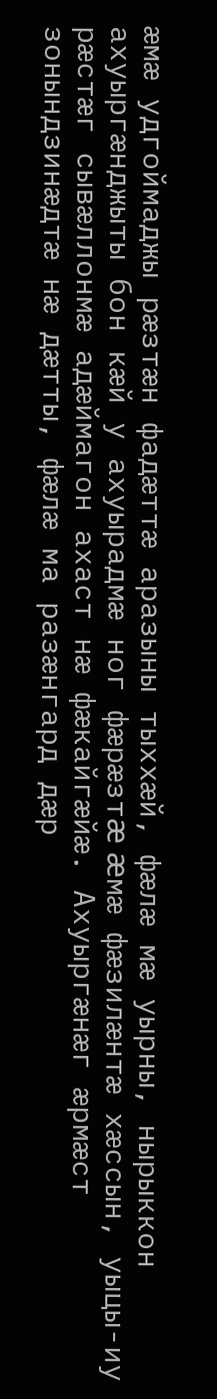æмæ удгоймаджы рæзтæн фадæттæ аразыны тыххæй, фæлæ мæ уырны, нырыккон ахуыргæнджыты бон кæй у ахуырадмæ ног фæрæзтæ æмæ фæзилæнтæ хæссын, уыцы-иу рæстæг сывæллонмæ адæймагон ахаст нæ фæкайгæйæ. Ахуыргæнæг æрмæст зонындзинæдтæ нæ дæтты, фæлæ ма разæнгард дæр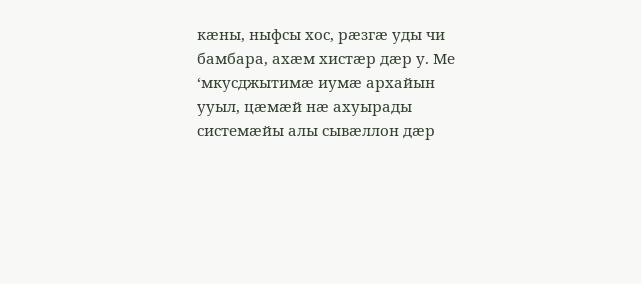кæны, ныфсы хос, рæзгæ уды чи бамбара, ахæм хистæр дæр у. Ме ‘мкусджытимæ иумæ архайын ууыл, цæмæй нæ ахуырады системæйы алы сывæллон дæр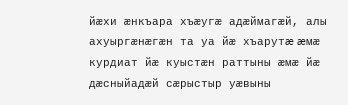йæхи æнкъара хъæугæ адæймагæй, алы ахуыргæнæгæн та уа йæ хъарутæ æмæ курдиат йæ куыстæн раттыны æмæ йæ дæсныйадæй сæрыстыр уæвыны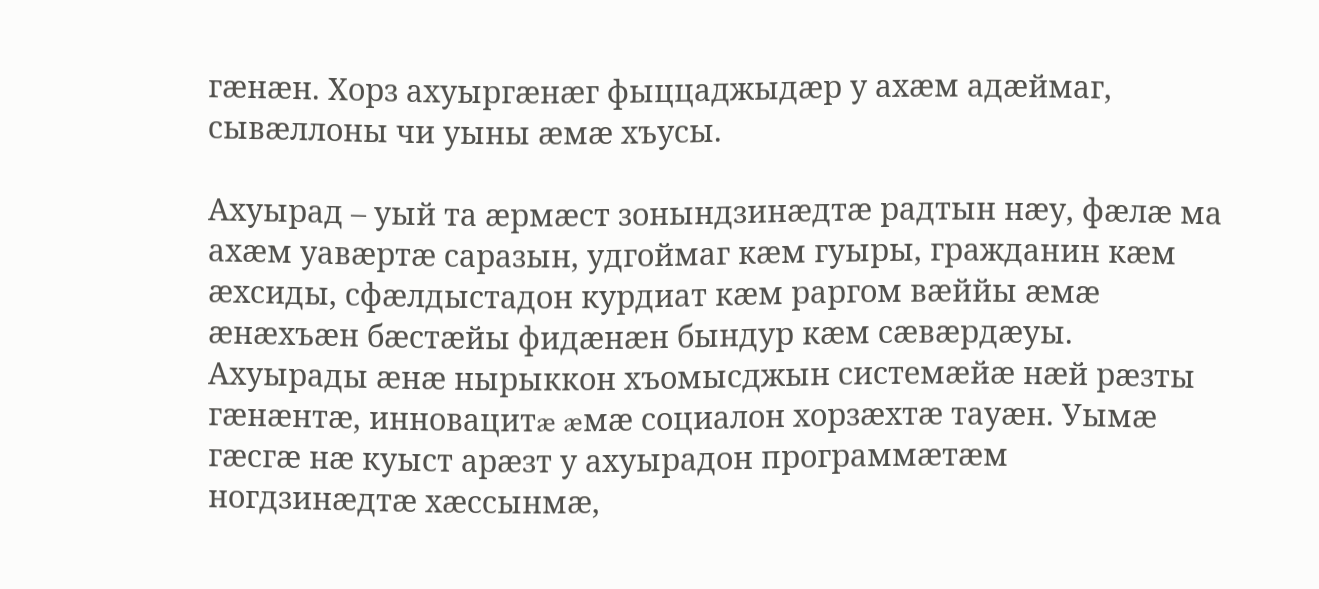гæнæн. Хорз ахуыргæнæг фыццаджыдæр у ахæм адæймаг, сывæллоны чи уыны æмæ хъусы.

Ахуырад – уый та æрмæст зонындзинæдтæ радтын нæу, фæлæ ма ахæм уавæртæ саразын, удгоймаг кæм гуыры, гражданин кæм æхсиды, сфæлдыстадон курдиат кæм раргом вæййы æмæ æнæхъæн бæстæйы фидæнæн бындур кæм сæвæрдæуы. Ахуырады æнæ нырыккон хъомысджын системæйæ нæй рæзты гæнæнтæ, инновацитæ æмæ социалон хорзæхтæ тауæн. Уымæ гæсгæ нæ куыст арæзт у ахуырадон программæтæм ногдзинæдтæ хæссынмæ,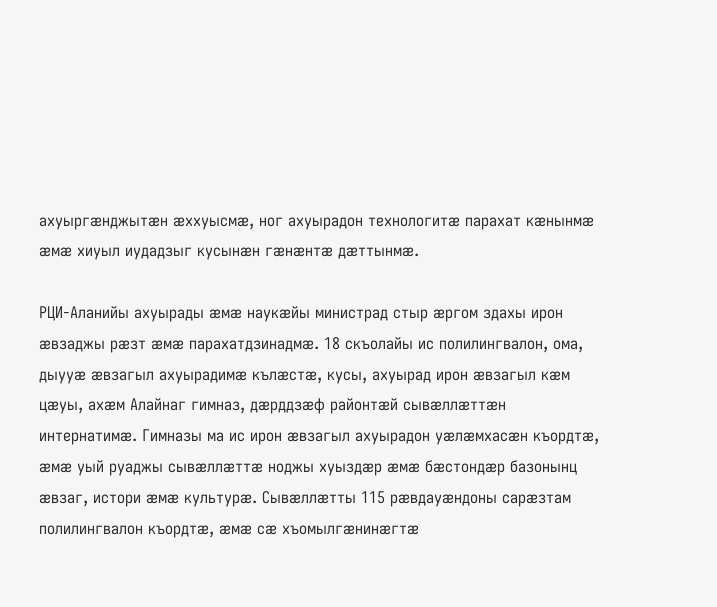ахуыргæнджытæн æххуысмæ, ног ахуырадон технологитæ парахат кæнынмæ æмæ хиуыл иудадзыг кусынæн гæнæнтæ дæттынмæ.

РЦИ-Аланийы ахуырады æмæ наукæйы министрад стыр æргом здахы ирон æвзаджы рæзт æмæ парахатдзинадмæ. 18 скъолайы ис полилингвалон, ома, дыууæ æвзагыл ахуырадимæ кълæстæ, кусы, ахуырад ирон æвзагыл кæм цæуы, ахæм Алайнаг гимназ, дæрддзæф районтæй сывæллæттæн интернатимæ. Гимназы ма ис ирон æвзагыл ахуырадон уæлæмхасæн къордтæ, æмæ уый руаджы сывæллæттæ ноджы хуыздæр æмæ бæстондæр базонынц æвзаг, истори æмæ культурæ. Сывæллæтты 115 рæвдауæндоны сарæзтам полилингвалон къордтæ, æмæ сæ хъомылгæнинæгтæ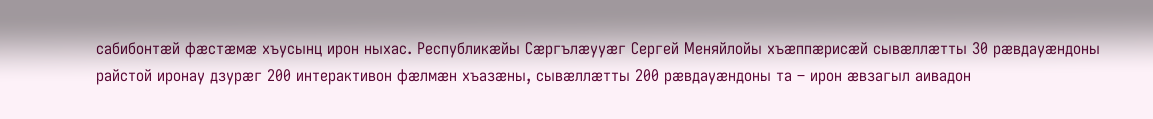сабибонтæй фæстæмæ хъусынц ирон ныхас. Республикæйы Сæргълæууæг Сергей Меняйлойы хъæппæрисæй сывæллæтты 30 рæвдауæндоны райстой иронау дзурæг 200 интерактивон фæлмæн хъазæны, сывæллæтты 200 рæвдауæндоны та – ирон æвзагыл аивадон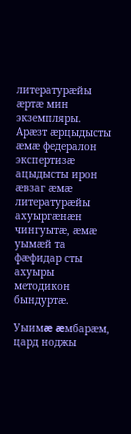литературæйы æртæ мин экземпляры. Арæзт æрцыдысты æмæ федералон экспертизæ ацыдысты ирон æвзаг æмæ литературæйы ахуыргæнæн чингуытæ, æмæ уымæй та фæфидар сты ахуыры методикон бындуртæ.

Уыимæ æмбарæм, цард ноджы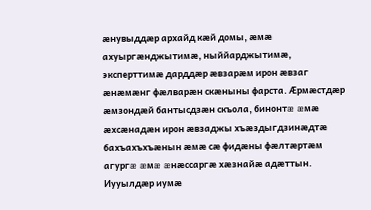æнувыддæр архайд кæй домы, æмæ ахуыргæнджытимæ, ныййарджытимæ, эксперттимæ дарддæр æвзарæм ирон æвзаг æнæмæнг фæлварæн скæныны фарста. Æрмæстдæр æмзондæй бантысдзæн скъола, бинонтæ æмæ æхсæнадæн ирон æвзаджы хъæздыгдзинæдтæ бахъахъхъæнын æмæ сæ фидæны фæлтæртæм агургæ æмæ æнæссаргæ хæзнайæ адæттын. Иууылдæр иумæ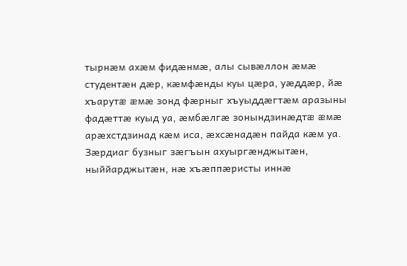тырнæм ахæм фидæнмæ, алы сывæллон æмæ студентæн дæр, кæмфæнды куы цæра, уæддæр, йæ хъарутæ æмæ зонд фæрныг хъуыддæгтæм аразыны фадæттæ куыд уа, æмбæлгæ зонындзинæдтæ æмæ арæхстдзинад кæм иса, æхсæнадæн пайда кæм уа. Зæрдиаг бузныг зæгъын ахуыргæнджытæн, ныййарджытæн, нæ хъæппæристы иннæ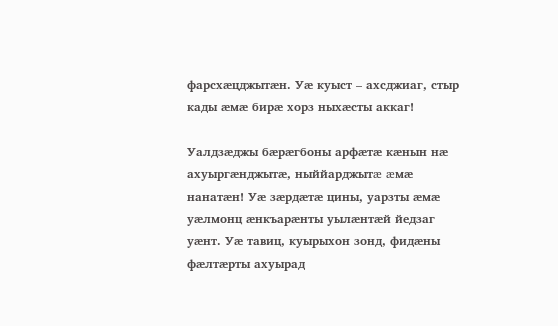фарсхæцджытæн. Уæ куыст – ахсджиаг, стыр кады æмæ бирæ хорз ныхæсты аккаг!

Уалдзæджы бæрæгбоны арфæтæ кæнын нæ ахуыргæнджытæ, ныййарджытæ æмæ нанатæн! Уæ зæрдæтæ цины, уарзты æмæ уæлмонц æнкъарæнты уылæнтæй йедзаг уæнт. Уæ тавиц, куырыхон зонд, фидæны фæлтæрты ахуырад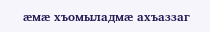æмæ хъомыладмæ ахъаззаг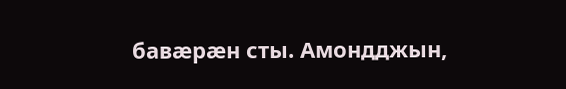бавæрæн сты. Амондджын,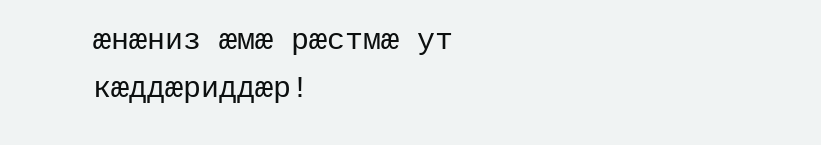æнæниз æмæ рæстмæ ут кæддæриддæр!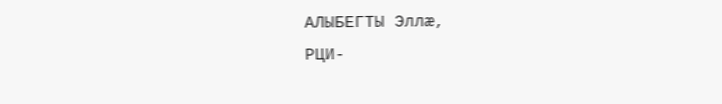АЛЫБЕГТЫ Эллæ,
РЦИ-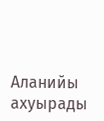Аланийы ахуырады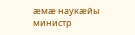æмæ наукæйы министр